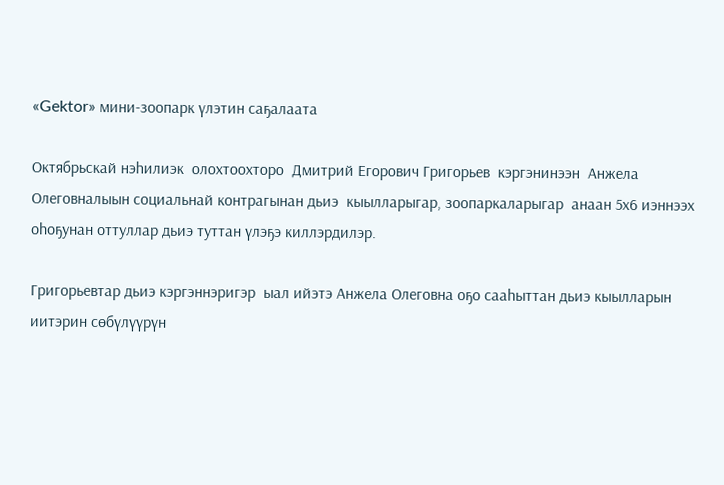«Gektor» мини-зоопарк үлэтин саҕалаата

Октябрьскай нэһилиэк  олохтоохторо  Дмитрий Егорович Григорьев  кэргэнинээн  Анжела Олеговналыын социальнай контрагынан дьиэ  кыылларыгар, зоопаркаларыгар  анаан 5х6 иэннээх оһоҕунан оттуллар дьиэ туттан үлэҕэ киллэрдилэр.

Григорьевтар дьиэ кэргэннэригэр  ыал ийэтэ Анжела Олеговна оҕо сааһыттан дьиэ кыылларын иитэрин сөбүлүүрүн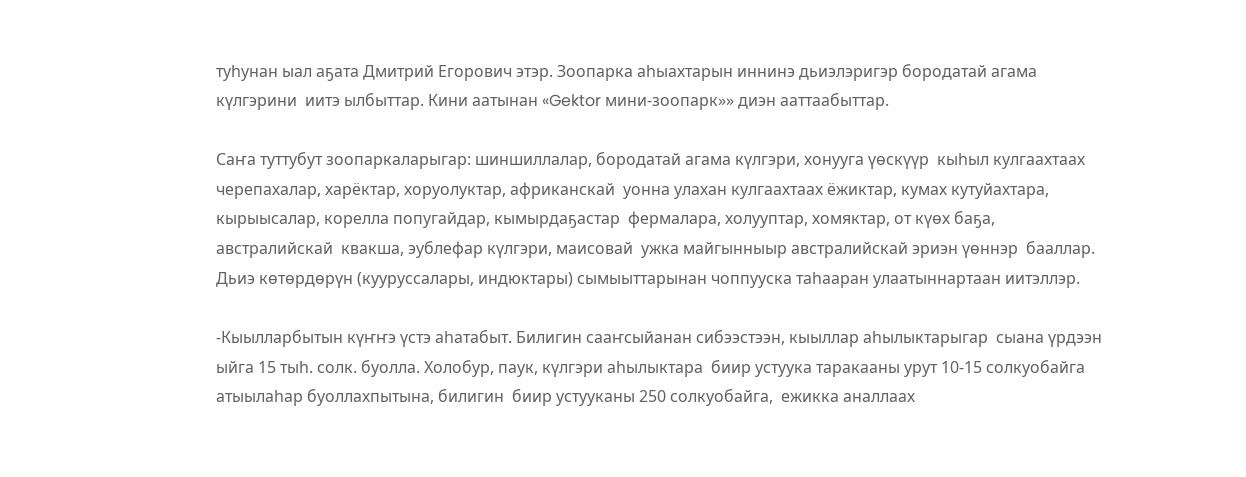туһунан ыал аҕата Дмитрий Егорович этэр. Зоопарка аһыахтарын иннинэ дьиэлэригэр бородатай агама күлгэрини  иитэ ылбыттар. Кини аатынан «Gektor мини-зоопарк»» диэн ааттаабыттар.

Саҥа туттубут зоопаркаларыгар: шиншиллалар, бородатай агама күлгэри, хонууга үөскүүр  кыһыл кулгаахтаах черепахалар, харёктар, хоруолуктар, африканскай  уонна улахан кулгаахтаах ёжиктар, кумах кутуйахтара, кырыысалар, корелла попугайдар, кымырдаҕастар  фермалара, холууптар, хомяктар, от күөх баҕа, австралийскай  квакша, эублефар күлгэри, маисовай  ужка майгынныыр австралийскай эриэн үөннэр  бааллар. Дьиэ көтөрдөрүн (кууруссалары, индюктары) сымыыттарынан чоппууска таһааран улаатыннартаан иитэллэр.

-Кыылларбытын күҥҥэ үстэ аһатабыт. Билигин сааҥсыйанан сибээстээн, кыыллар аһылыктарыгар  сыана үрдээн ыйга 15 тыһ. солк. буолла. Холобур, паук, күлгэри аһылыктара  биир устуука таракааны урут 10-15 солкуобайга атыылаһар буоллахпытына, билигин  биир устууканы 250 солкуобайга,  ежикка аналлаах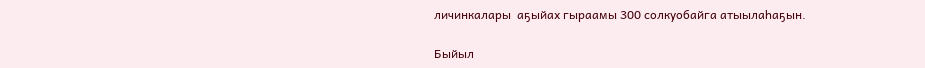личинкалары  аҕыйах гыраамы 300 солкуобайга атыылаһаҕын.

Быйыл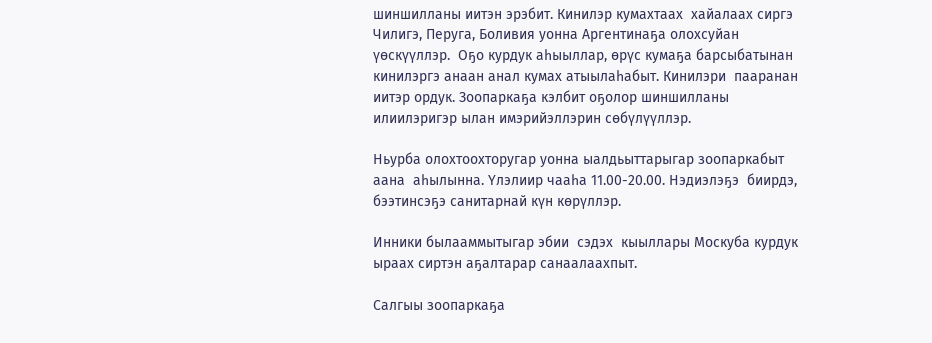шиншилланы иитэн эрэбит. Кинилэр кумахтаах  хайалаах сиргэ  Чилигэ, Перуга, Боливия уонна Аргентинаҕа олохсуйан үөскүүллэр.  Оҕо курдук аһыыллар, өрүс кумаҕа барсыбатынан кинилэргэ анаан анал кумах атыылаһабыт. Кинилэри  пааранан иитэр ордук. Зоопаркаҕа кэлбит оҕолор шиншилланы илиилэригэр ылан имэрийэллэрин сөбүлүүллэр.

Ньурба олохтоохторугар уонна ыалдьыттарыгар зоопаркабыт аана  аһылынна. Үлэлиир чааһа 11.00-20.00. Нэдиэлэҕэ  биирдэ, бээтинсэҕэ санитарнай күн көрүллэр.

Инники былааммытыгар эбии  сэдэх  кыыллары Москуба курдук ыраах сиртэн аҕалтарар санаалаахпыт.

Салгыы зоопаркаҕа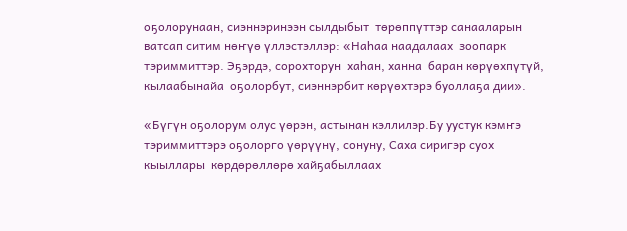оҕолорунаан, сиэннэринээн сылдыбыт  төрөппүттэр санааларын  ватсап ситим нөҥүө үллэстэллэр: «Наһаа наадалаах  зоопарк тэриммиттэр. Эҕэрдэ, сорохторун  хаһан, ханна  баран көрүөхпүтүй, кылаабынайа  оҕолорбут, сиэннэрбит көрүөхтэрэ буоллаҕа дии».

«Бүгүн оҕолорум олус үөрэн, астынан кэллилэр.Бу уустук кэмҥэ тэриммиттэрэ оҕолорго үөрүүнү, сонуну, Саха сиригэр суох кыыллары  көрдөрөллөрө хайҕабыллаах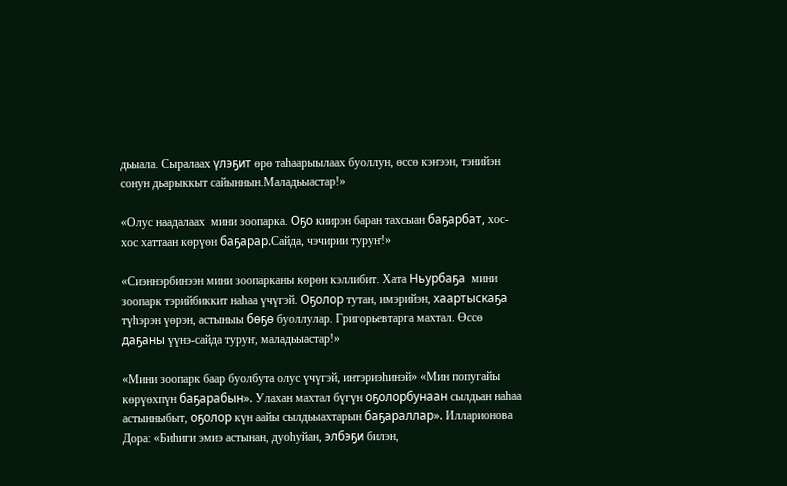дьыала. Сыралаах үлэҕит өрө таһаарыылаах буоллун, өссө кэҥээн, тэнийэн сонун дьарыккыт сайыннын.Маладьыастар!»

«Олус наадалаах  мини зоопарка. Оҕо киирэн баран тахсыан баҕарбат, хос-хос хаттаан көрүөн баҕарар.Сайда, чэчирии туруҥ!»

«Сиэннэрбинээн мини зоопарканы көрөн кэллибит. Хата Ньурбаҕа  мини зоопарк тэрийбиккит наһаа үчүгэй. Оҕолор тутан, имэрийэн, хаартыскаҕа түһэрэн үөрэн, астыныы бөҕө буоллулар. Григорьевтарга махтал. Өссө даҕаны үүнэ-сайда туруҥ, маладьыастар!»

«Мини зоопарк баар буолбута олус үчүгэй, интэриэһинэй» «Мин попугайы көрүөхпүн баҕарабын». Улахан махтал бүгүн оҕолорбунаан сылдьан наһаа астынныбыт, оҕолор күн аайы сылдьыахтарын баҕараллар». Илларионова Дора: «Биһиги эмиэ астынан, дуоһуйан, элбэҕи билэн,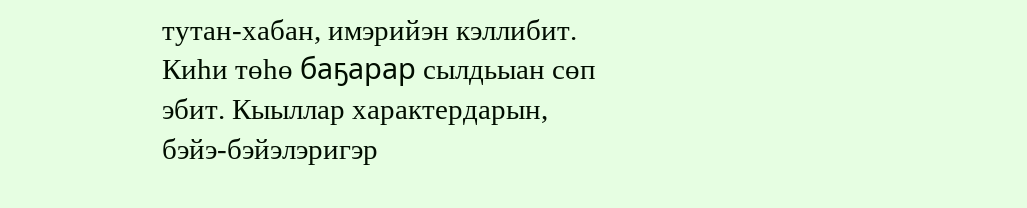тутан-хабан, имэрийэн кэллибит. Киһи төһө баҕарар сылдьыан сөп эбит. Кыыллар характердарын, бэйэ-бэйэлэригэр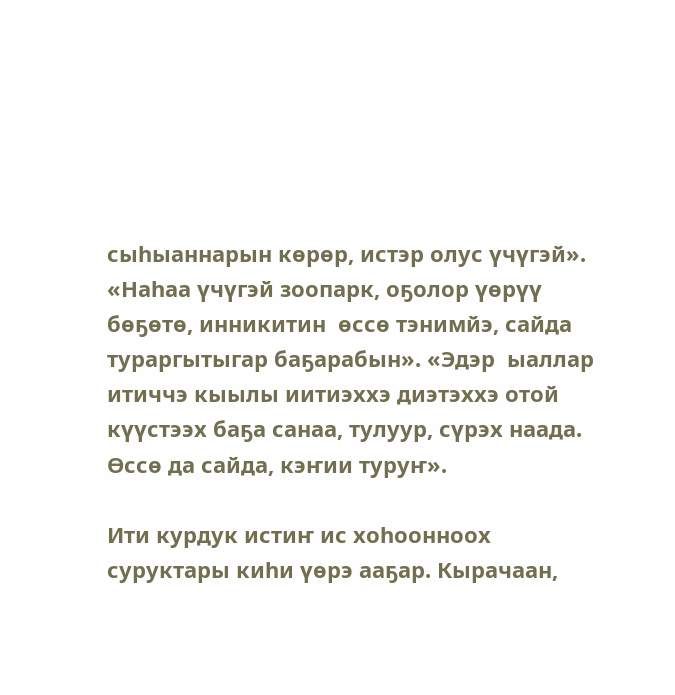сыһыаннарын көрөр, истэр олус үчүгэй». «Наһаа үчүгэй зоопарк, оҕолор үөрүү бөҕөтө, инникитин  өссө тэнимйэ, сайда тураргытыгар баҕарабын». «Эдэр  ыаллар  итиччэ кыылы иитиэххэ диэтэххэ отой күүстээх баҕа санаа, тулуур, сүрэх наада. Өссө да сайда, кэҥии туруҥ».

Ити курдук истиҥ ис хоһоонноох суруктары киһи үөрэ ааҕар. Кырачаан,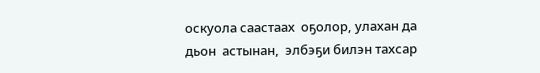оскуола саастаах  оҕолор, улахан да дьон  астынан,  элбэҕи билэн тахсар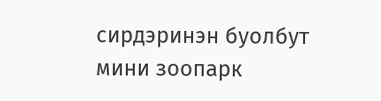сирдэринэн буолбут  мини зоопарк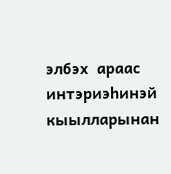элбэх  араас интэриэһинэй кыылларынан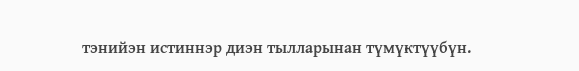тэнийэн истиннэр диэн тылларынан түмүктүүбүн.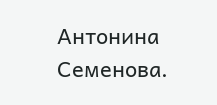Антонина Семенова.